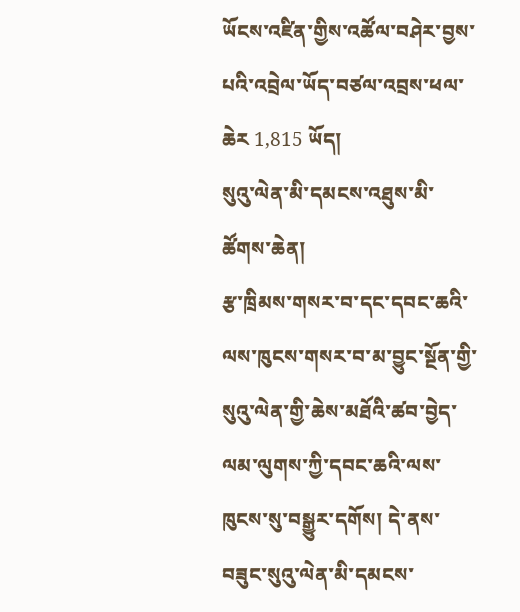ཡོངས་འཛིན་གྱིས་འཚོལ་བཤེར་བྱས་པའི་འབྲེལ་ཡོད་བཙལ་འབྲས་ཕལ་ཆེར 1,815 ཡོད།
སུའུ་ལེན་མི་དམངས་འཐུས་མི་ཚོགས་ཆེན།
རྩ་ཁྲིམས་གསར་བ་དང་དབང་ཆའི་ལས་ཁུངས་གསར་བ་མ་བྱུང་སྔོན་གྱི་སུའུ་ལེན་གྱི་ཆེས་མཐོའི་ཚབ་བྱེད་ལམ་ལུགས་ཀྱི་དབང་ཆའི་ལས་ཁུངས་སུ་བསྒྱུར་དགོས། དེ་ནས་བཟུང་སུའུ་ལེན་མི་དམངས་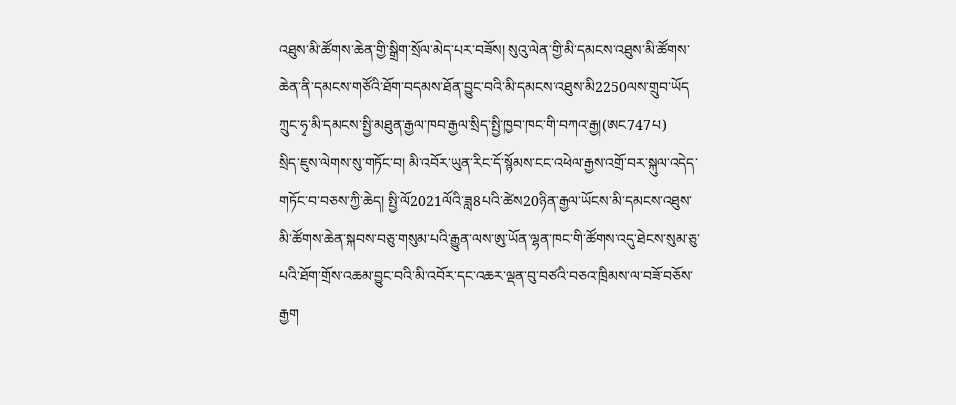འཐུས་མི་ཚོགས་ཆེན་གྱི་སྒྲིག་སྲོལ་མེད་པར་བཟོས། སུའུ་ལེན་གྱི་མི་དམངས་འཐུས་མི་ཚོགས་ཆེན་ནི་དམངས་གཙོའི་ཐོག་བདམས་ཐོན་བྱུང་བའི་མི་དམངས་འཐུས་མི2250ལས་གྲུབ་ཡོད
ཀྲུང་ཧྭ་མི་དམངས་སྤྱི་མཐུན་རྒྱལ་ཁབ་རྒྱལ་སྲིད་སྤྱི་ཁྱབ་ཁང་གི་བཀའ་རྒྱ།(ཨང747པ)
སྲིད་ཇུས་ལེགས་སུ་གཏོང་བ། མི་འབོར་ཡུན་རིང་དོ་སྙོམས་ངང་འཕེལ་རྒྱས་འགྲོ་བར་སྐུལ་འདེད་གཏོང་བ་བཅས་ཀྱི་ཆེད། སྤྱི་ལོ2021ལོའི་ཟླ8པའི་ཚེས20ཉིན་རྒྱལ་ཡོངས་མི་དམངས་འཐུས་མི་ཚོགས་ཆེན་སྐབས་བཅུ་གསུམ་པའི་རྒྱུན་ལས་ཨུ་ཡོན་ལྷན་ཁང་གི་ཚོགས་འདུ་ཐེངས་སུམ་ཅུ་པའི་ཐོག་གྲོས་འཆམ་བྱུང་བའི་མི་འབོར་དང་འཆར་ལྡན་བུ་བཙའི་བཅའ་ཁྲིམས་ལ་བཟོ་བཅོས་རྒྱག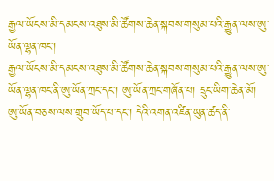རྒྱལ་ཡོངས་མི་དམངས་འཐུས་མི་ཚོགས་ཆེན་སྐབས་གསུམ་པའི་རྒྱུན་ལས་ཨུ་ཡོན་ལྷན་ཁང་།
རྒྱལ་ཡོངས་མི་དམངས་འཐུས་མི་ཚོགས་ཆེན་སྐབས་གསུམ་པའི་རྒྱུན་ལས་ཨུ་ཡོན་ལྷན་ཁང་ནི་ཨུ་ཡོན་ཀྲང་དང་། ཨུ་ཡོན་ཀྲང་གཞོན་པ། དྲུང་ཡིག་ཆེན་མོ། ཨུ་ཡོན་བཅས་ལས་གྲུབ་ཡོད་པ་དང་། དེའི་འགན་འཛིན་ཡུན་ཚད་ནི་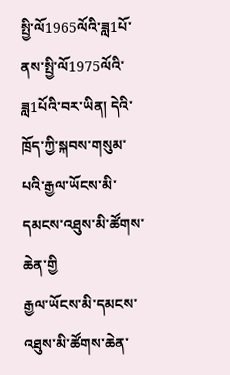སྤྱི་ལོ1965ལོའི་ཟླ1པོ་ནས་སྤྱི་ལོ1975ལོའི་ཟླ1པོའི་བར་ཡིན། དེའི་ཁྲོད་ཀྱི་སྐབས་གསུམ་པའི་རྒྱལ་ཡོངས་མི་དམངས་འཐུས་མི་ཚོགས་ཆེན་གྱི
རྒྱལ་ཡོངས་མི་དམངས་འཐུས་མི་ཚོགས་ཆེན་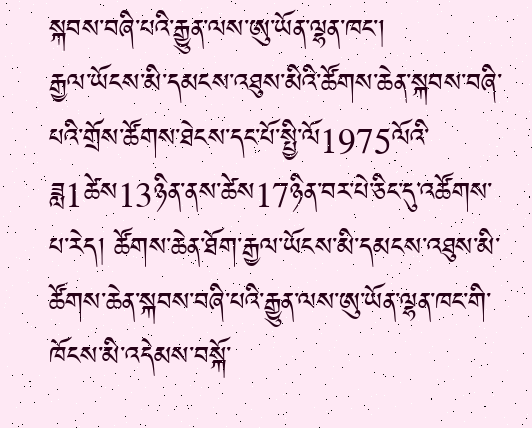སྐབས་བཞི་པའི་རྒྱུན་ལས་ཨུ་ཡོན་ལྷན་ཁང་།
རྒྱལ་ཡོངས་མི་དམངས་འཐུས་མིའི་ཚོགས་ཆེན་སྐབས་བཞི་པའི་གྲོས་ཚོགས་ཐེངས་དང་པོ་སྤྱི་ལོ1975ལོའི་ཟླ1ཚེས13ཉིན་ནས་ཚེས17ཉིན་བར་པེ་ཅིང་དུ་འཚོགས་པ་རེད། ཚོགས་ཆེན་ཐོག་རྒྱལ་ཡོངས་མི་དམངས་འཐུས་མི་ཚོགས་ཆེན་སྐབས་བཞི་པའི་རྒྱུན་ལས་ཨུ་ཡོན་ལྷན་ཁང་གི་ཁོངས་མི་འདེམས་བསྐོ་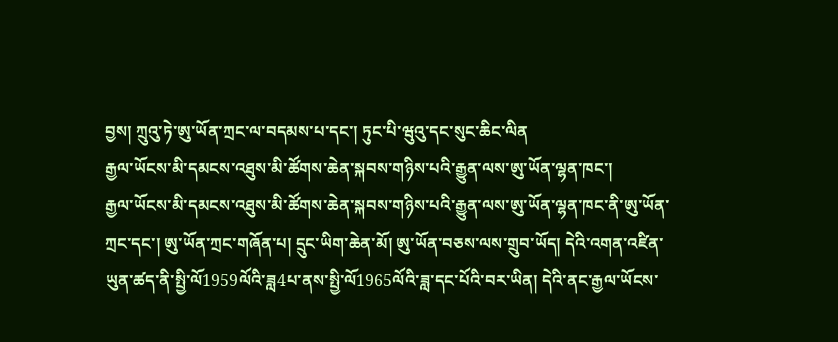བྱས། ཀྲུའུ་ཏེ་ཨུ་ཡོན་ཀྲང་ལ་བདམས་པ་དང་། ཏུང་པི་ཝུའུ་དང་སུང་ཆིང་ལིན
རྒྱལ་ཡོངས་མི་དམངས་འཐུས་མི་ཚོགས་ཆེན་སྐབས་གཉིས་པའི་རྒྱུན་ལས་ཨུ་ཡོན་ལྷན་ཁང་།
རྒྱལ་ཡོངས་མི་དམངས་འཐུས་མི་ཚོགས་ཆེན་སྐབས་གཉིས་པའི་རྒྱུན་ལས་ཨུ་ཡོན་ལྷན་ཁང་ནི་ཨུ་ཡོན་ཀྲང་དང་། ཨུ་ཡོན་ཀྲང་གཞོན་པ། དྲུང་ཡིག་ཆེན་མོ། ཨུ་ཡོན་བཅས་ལས་གྲུབ་ཡོད། དེའི་འགན་འཛིན་ཡུན་ཚད་ནི་སྤྱི་ལོ1959ལོའི་ཟླ4པ་ནས་སྤྱི་ལོ1965ལོའི་ཟླ་དང་པོའི་བར་ཡིན། དེའི་ནང་རྒྱལ་ཡོངས་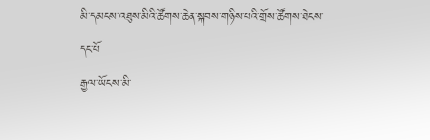མི་དམངས་འཐུས་མིའི་ཚོགས་ཆེན་སྐབས་གཉིས་པའི་གྲོས་ཚོགས་ཐེངས་དང་པོ
རྒྱལ་ཡོངས་མི་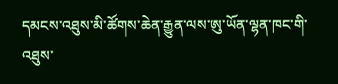དམངས་འཐུས་མི་ཚོགས་ཆེན་རྒྱུན་ལས་ཨུ་ཡོན་ལྷན་ཁང་གི་འཐུས་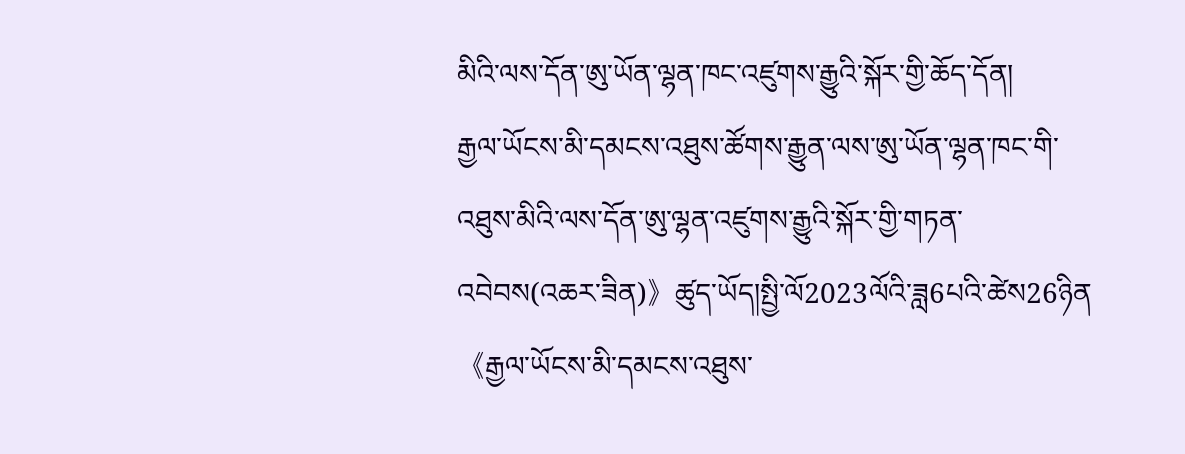མིའི་ལས་དོན་ཨུ་ཡོན་ལྷན་ཁང་འཛུགས་རྒྱུའི་སྐོར་གྱི་ཆོད་དོན།
རྒྱལ་ཡོངས་མི་དམངས་འཐུས་ཚོགས་རྒྱུན་ལས་ཨུ་ཡོན་ལྷན་ཁང་གི་འཐུས་མིའི་ལས་དོན་ཨུ་ལྷན་འཛུགས་རྒྱུའི་སྐོར་གྱི་གཏན་འབེབས(འཆར་ཟིན)》ཚུད་ཡོད།སྤྱི་ལོ2023ལོའི་ཟླ6པའི་ཚེས26ཉིན《རྒྱལ་ཡོངས་མི་དམངས་འཐུས་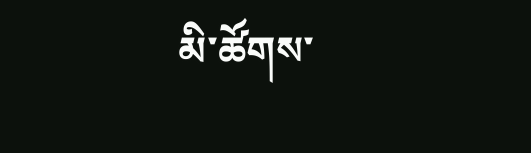མི་ཚོགས་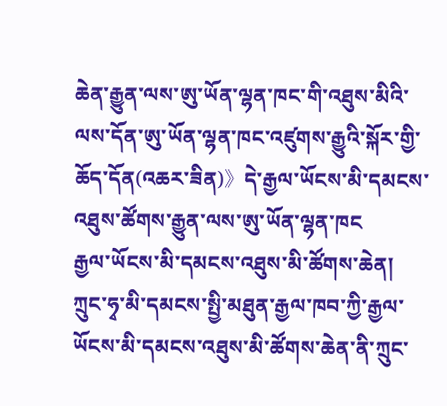ཆེན་རྒྱུན་ལས་ཨུ་ཡོན་ལྷན་ཁང་གི་འཐུས་མིའི་ལས་དོན་ཨུ་ཡོན་ལྷན་ཁང་འཛུགས་རྒྱུའི་སྐོར་གྱི་ཆོད་དོན(འཆར་ཟིན)》དེ་རྒྱལ་ཡོངས་མི་དམངས་འཐུས་ཚོགས་རྒྱུན་ལས་ཨུ་ཡོན་ལྷན་ཁང
རྒྱལ་ཡོངས་མི་དམངས་འཐུས་མི་ཚོགས་ཆེན།
ཀྲུང་ཧྭ་མི་དམངས་སྤྱི་མཐུན་རྒྱལ་ཁབ་ཀྱི་རྒྱལ་ཡོངས་མི་དམངས་འཐུས་མི་ཚོགས་ཆེན་ནི་ཀྲུང་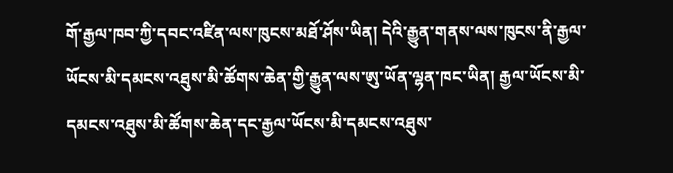གོ་རྒྱལ་ཁབ་ཀྱི་དབང་འཛིན་ལས་ཁུངས་མཐོ་ཤོས་ཡིན། དེའི་རྒྱུན་གནས་ལས་ཁུངས་ནི་རྒྱལ་ཡོངས་མི་དམངས་འཐུས་མི་ཚོགས་ཆེན་གྱི་རྒྱུན་ལས་ཨུ་ཡོན་ལྷན་ཁང་ཡིན། རྒྱལ་ཡོངས་མི་དམངས་འཐུས་མི་ཚོགས་ཆེན་དང་རྒྱལ་ཡོངས་མི་དམངས་འཐུས་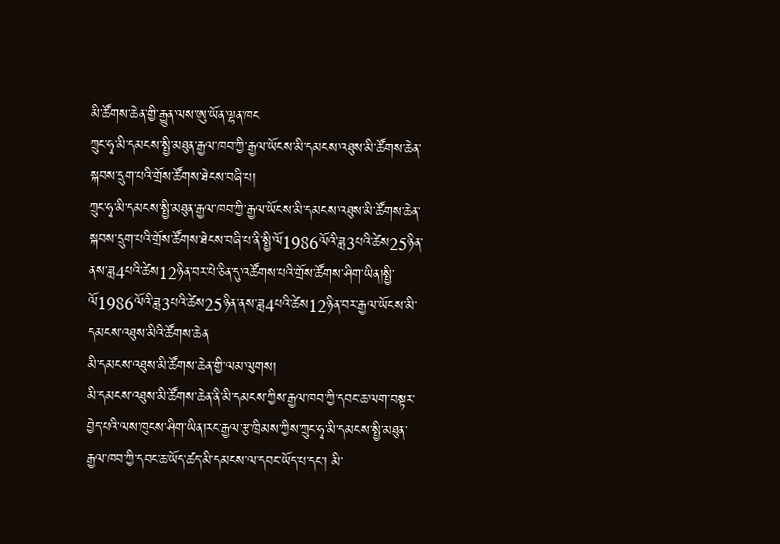མི་ཚོགས་ཆེན་གྱི་རྒྱུན་ལས་ཨུ་ཡོན་ལྷན་ཁང
ཀྲུང་ཧྭ་མི་དམངས་སྤྱི་མཐུན་རྒྱལ་ཁབ་ཀྱི་རྒྱལ་ཡོངས་མི་དམངས་འཐུས་མི་ཚོགས་ཆེན་སྐབས་དྲུག་པའི་གྲོས་ཚོགས་ཐེངས་བཞི་པ།
ཀྲུང་ཧྭ་མི་དམངས་སྤྱི་མཐུན་རྒྱལ་ཁབ་ཀྱི་རྒྱལ་ཡོངས་མི་དམངས་འཐུས་མི་ཚོགས་ཆེན་སྐབས་དྲུག་པའི་གྲོས་ཚོགས་ཐེངས་བཞི་པ་ནི་སྤྱི་ལོ1986ལོའི་ཟླ3པའི་ཚེས25ཉིན་ནས་ཟླ4པའི་ཚེས12ཉིན་བར་པེ་ཅིན་དུ་འཚོགས་པའི་གྲོས་ཚོགས་ཤིག་ཡིན།སྤྱི་ལོ1986ལོའི་ཟླ3པའི་ཚེས25ཉིན་ནས་ཟླ4པའི་ཚེས12ཉིན་བར་རྒྱལ་ཡོངས་མི་དམངས་འཐུས་མིའི་ཚོགས་ཆེན
མི་དམངས་འཐུས་མི་ཚོགས་ཆེན་གྱི་ལམ་ལུགས།
མི་དམངས་འཐུས་མི་ཚོགས་ཆེན་ནི་མི་དམངས་ཀྱིས་རྒྱལ་ཁབ་ཀྱི་དབང་ཆ་ལག་བསྟར་བྱེད་པའི་ལས་ཁུངས་ཤིག་ཡིན།རང་རྒྱལ་རྩ་ཁྲིམས་ཀྱིས་ཀྲུང་ཧྭ་མི་དམངས་སྤྱི་མཐུན་རྒྱལ་ཁབ་ཀྱི་དབང་ཆ་ཡོད་ཚད་མི་དམངས་ལ་དབང་ཡོད་པ་དང་། མི་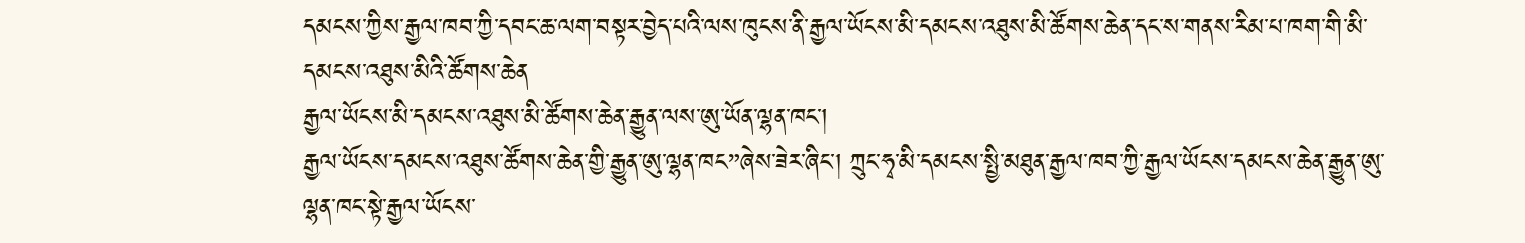དམངས་ཀྱིས་རྒྱལ་ཁབ་ཀྱི་དབང་ཆ་ལག་བསྟར་བྱེད་པའི་ལས་ཁུངས་ནི་རྒྱལ་ཡོངས་མི་དམངས་འཐུས་མི་ཚོགས་ཆེན་དང་ས་གནས་རིམ་པ་ཁག་གི་མི་དམངས་འཐུས་མིའི་ཚོགས་ཆེན
རྒྱལ་ཡོངས་མི་དམངས་འཐུས་མི་ཚོགས་ཆེན་རྒྱུན་ལས་ཨུ་ཡོན་ལྷན་ཁང་།
རྒྱལ་ཡོངས་དམངས་འཐུས་ཚོགས་ཆེན་གྱི་རྒྱུན་ཨུ་ལྷན་ཁང”ཞེས་ཟེར་ཞིང་། ཀྲུང་ཧྭ་མི་དམངས་སྤྱི་མཐུན་རྒྱལ་ཁབ་ཀྱི་རྒྱལ་ཡོངས་དམངས་ཆེན་རྒྱུན་ཨུ་ལྷན་ཁང་སྟེ་རྒྱལ་ཡོངས་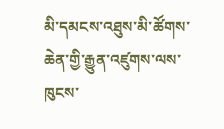མི་དམངས་འཐུས་མི་ཚོགས་ཆེན་གྱི་རྒྱུན་འཛུགས་ལས་ཁུངས་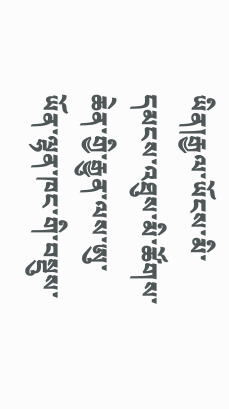ཡིན།རྒྱལ་ཡོངས་མི་དམངས་འཐུས་མི་ཚོགས་ཆེན་གྱི་རྒྱུན་ལས་ཨུ་ཡོན་ལྷན་ཁང་གི་བསྡུས་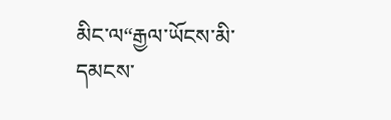མིང་ལ“རྒྱལ་ཡོངས་མི་དམངས་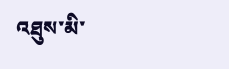འཐུས་མི་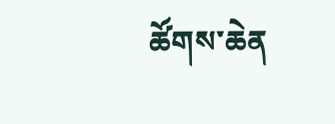ཚོགས་ཆེན